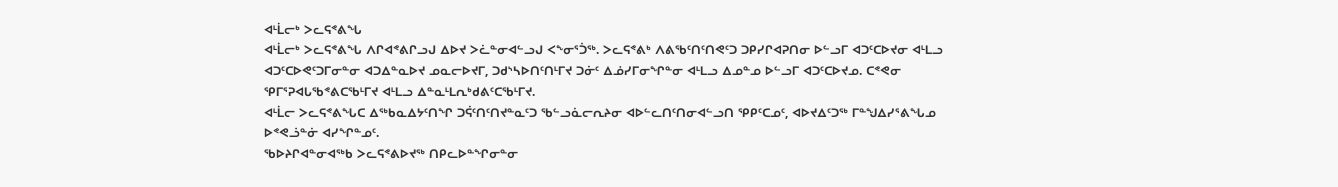ᐊᒻᒫᓕᒃ ᐳᓚᕋᕝᕕᖓ
ᐊᒻᒫᓕᒃ ᐳᓚᕋᕝᕕᖓ ᐱᒋᐊᕝᕕᒋᓗᒍ ᐃᐅᔪ ᐳᓛᓐᓂᐊᓪᓗᒍ ᐸᖕᓂᕐᑑᖅ. ᐳᓚᕋᕝᕕᒃ ᐱᕕᖃᑦᑎᑦᑎᕙᑦᑐ ᑐᑭᓯᒋᐊᕈᑎᓂ ᐅᓪᓗᒥ ᐊᑐᑦᑕᐅᔪᓂ ᐊᒻᒪᓗ ᐊᑐᑦᑕᐅᕙᑦᑐᒥᓂᓐᓂ ᐊᑐᐃᓐᓇᐅᔪ ᓄᓇᓕᐅᔪᒥ, ᑐᑯᔅᓴᐅᑎᑦᑎᒻᒥᔪ ᑐᓃᑦ ᐃᓅᓯᒥᓂᖏᓐᓂ ᐊᒻᒪᓗ ᐃᓄᓐᓄ ᐅᓪᓗᒥ ᐊᑐᑦᑕᐅᔪᓄ. ᑕᕝᕙᓂ ᕿᒥᕐᕈᐊᒐᖃᕝᕕᑕᖃᒻᒥᔪ ᐊᒻᒪᓗ ᐃᓐᓇᒻᒪᕆᒃᑯᕕᑦᑕᖃᒻᒥᔪ.
ᐊᒻᒫᓕ ᐳᓚᕋᕝᕕᖓᑕ ᐃᖅᑲᓇᐃᔭᑦᑎᖏ ᑐᕌᑦᑎᑦᑎᔪᓐᓇᑦᑐ ᖃᓪᓗᓈᓕᕆᔨᓂ ᐊᐅᓪᓚᑎᑦᑎᓂᐊᓪᓗᑎ ᕿᑭᑦᑕᓄᑦ, ᐊᐅᔪᐃᑦᑐᖅ ᒥᓐᖑᐃᓯᕐᕕᖓᓄ ᐅᕝᕙᓘᓐᓃ ᐊᓯᖏᓐᓄᑦ.
ᖃᐅᔨᒋᐊᓐᓂᐊᖅᑲ ᐳᓚᕋᕝᕕᐅᔪᖅ ᑎᑭᓚᐅᓐᖏᓂᓐᓂ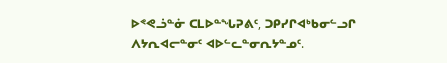ᐅᕝᕙᓘᓐᓃ ᑕᒪᐅᓐᖓᕈᕕᑦ, ᑐᑭᓯᒋᐊᒃᑲᓂᓪᓗᒋ ᐱᔭᕆᐊᓕᓐᓂᑦ ᐊᐅᓪᓚᓐᓂᕆᔭᓐᓄᑦ.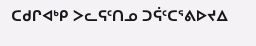ᑕᑯᒋᐊᒃᑭ ᐳᓚᕋᑦᑎᓄ ᑐᕌᑦᑕᕐᕕᐅᔪᐃ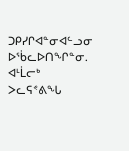ᑐᑭᓯᒋᐊᓐᓂᐊᓪᓗᓂ ᐅᖄᓚᐅᑎᖏᓐᓂ.
ᐊᒻᒫᓕᒃ ᐳᓚᕋᕝᕕᖓ